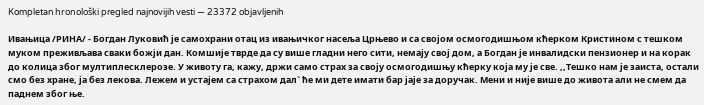Kompletan hronološki pregled najnovijih vesti — 23372 objavljenih

Ивањица /РИНА/ - Богдан Луковић је самохрани отац из ивањичког насеља Црњево и са својом осмогодишњом кћерком Кристином с тешком муком преживљава сваки божји дан. Комшије тврде да су више гладни него сити, немају свој дом, а Богдан је инвалидски пензионер и на корак до колица због мултиплесклерозе. У животу га, кажу, држи само страх за своју осмогодишњу кћерку која му је све. ,,Тешко нам је заиста, остали смо без хране, ја без лекова. Лежем и устајем са страхом дал` ће ми дете имати бар јаје за доручак. Мени и није више до живота али не смем да паднем због ње.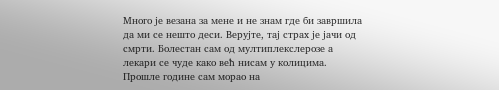Много је везана за мене и не знам где би завршила да ми се нешто деси. Верујте, тај страх је јачи од смрти. Болестан сам од мултиплекслерозе а лекари се чуде како већ нисам у колицима. Прошле године сам морао на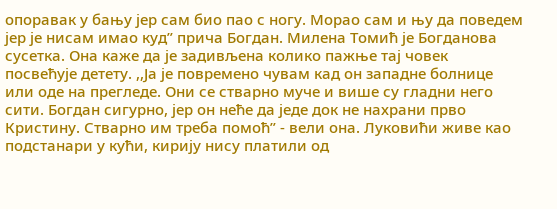опоравак у бању јер сам био пао с ногу. Морао сам и њу да поведем јер је нисам имао куд” прича Богдан. Милена Томић је Богданова сусетка. Она каже да је задивљена колико пажње тај човек посвећује детету. ,,Ја је повремено чувам кад он западне болнице или оде на прегледе. Они се стварно муче и више су гладни него сити. Богдан сигурно, јер он неће да једе док не нахрани прво Кристину. Стварно им треба помоћ” - вели она. Луковићи живе као подстанари у кући, кирију нису платили од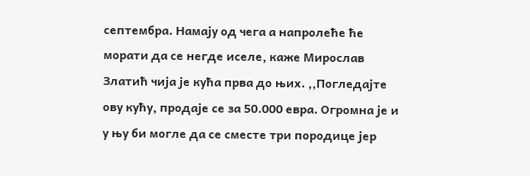септембра. Намају од чега а напролеће ће морати да се негде иселе, каже Мирослав Златић чија је кућа прва до њих. ,,Погледајте ову кућу, продаје се за 50.000 евра. Огромна је и у њу би могле да се сместе три породице јер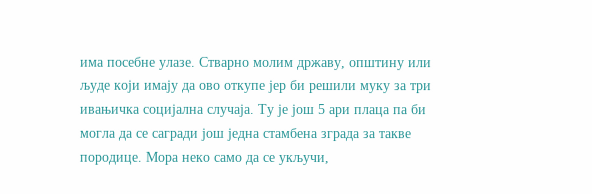има посебне улазе. Стварно молим државу, општину или људе који имају да ово откупе јер би решили муку за три ивањичка социјална случаја. Ту је још 5 ари плаца па би могла да се сагради још једна стамбена зграда за такве породице. Мора неко само да се укључи,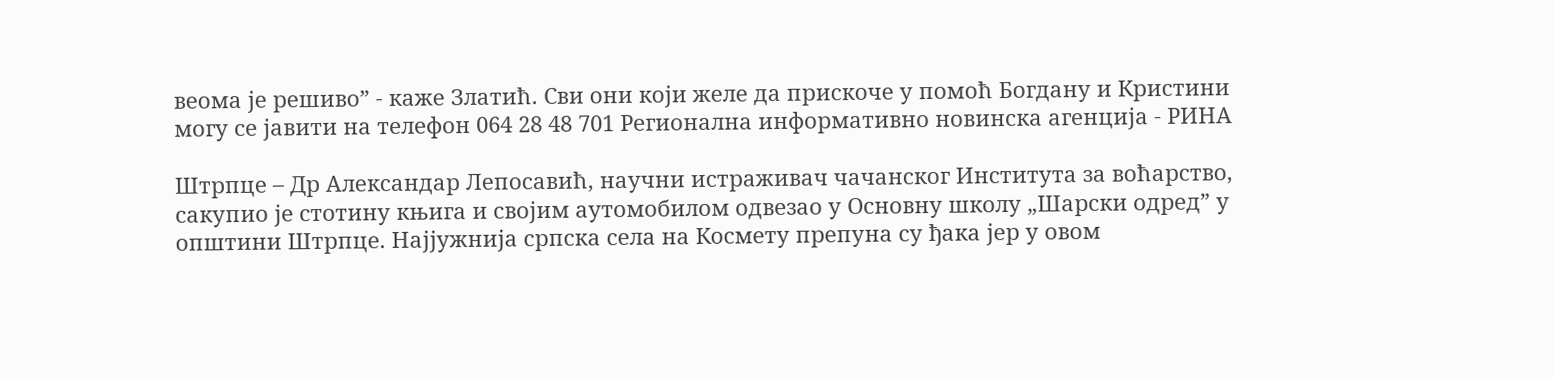веома је решиво” - каже Златић. Сви они који желе да прискоче у помоћ Богдану и Кристини могу се јавити на телефон 064 28 48 701 Регионална информативно новинска агенција - РИНА

Штрпце – Др Александар Лепосавић, научни истраживач чачанског Института за воћарство, сакупио је стотину књига и својим аутомобилом одвезао у Основну школу „Шарски одред” у општини Штрпце. Најјужнија српска села на Космету препуна су ђака јер у овом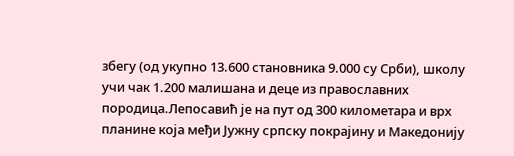збегу (од укупно 13.600 становника 9.000 су Срби), школу учи чак 1.200 малишана и деце из православних породица.Лепосавић је на пут од 300 километара и врх планине која међи Јужну српску покрајину и Македонију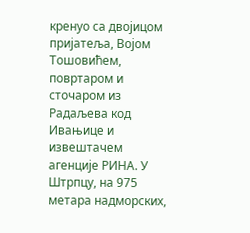кренуо са двојицом пријатеља, Војом Тошовићем, повртаром и сточаром из Радаљева код Ивањице и извештачем агенције РИНА. У Штрпцу, на 975 метара надморских,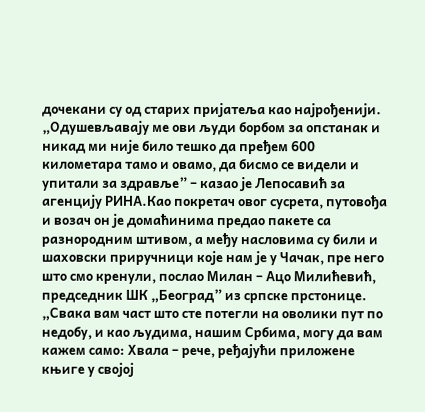дочекани су од старих пријатеља као најрођенији. „Одушевљавају ме ови људи борбом за опстанак и никад ми није било тешко да пређем 600 километара тамо и овамо, да бисмо се видели и упитали за здравље” – казао је Лепосавић за агенцију РИНА.Као покретач овог сусрета, путовођа и возач он је домаћинима предао пакете са разнородним штивом, а међу насловима су били и шаховски приручници које нам је у Чачак, пре него што смо кренули, послао Милан – Ацо Милићевић, председник ШК „Београд” из српске прстонице. „Свака вам част што сте потегли на оволики пут по недобу, и као људима, нашим Србима, могу да вам кажем само: Хвала – рече, ређајући приложене књиге у својој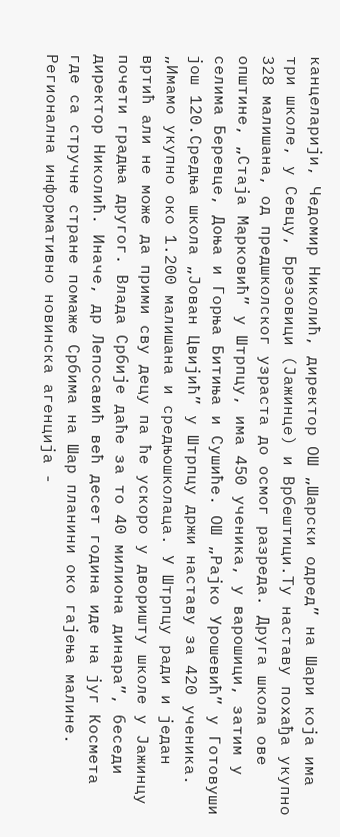канцеларији, Чедомир Николић, директор ОШ „Шарски одред” на Шари која има три школе, у Севцу, Брезовици (Јажинце) и Врбештици.Ту наставу похађа укупно 328 малишана, од предшколског узраста до осмог разреда. Друга школа ове општине, „Стаја Марковић” у Штрпцу, има 450 ученика, у варошици, затим у селима Беревце, Доња и Горња Битиња и Сушиће. ОШ „Рајко Урошевић” у Готовуши још 120.Средња школа „Јован Цвијић” у Штрпцу држи наставу за 420 ученика. „Имамо укупно око 1.200 малишана и средњошколаца. У Штрпцу ради и један вртић али не може да прими сву децу па ће ускоро у дворишту школе у Јажинцу почети градња другог. Влада Србије даће за то 40 милиона динара”, беседи директор Николић. Иначе, др Лепосавић већ десет година иде на југ Космета где са стручне стране помаже Србима на Шар планини око гајења малине. Регионална информативно новинска агенција -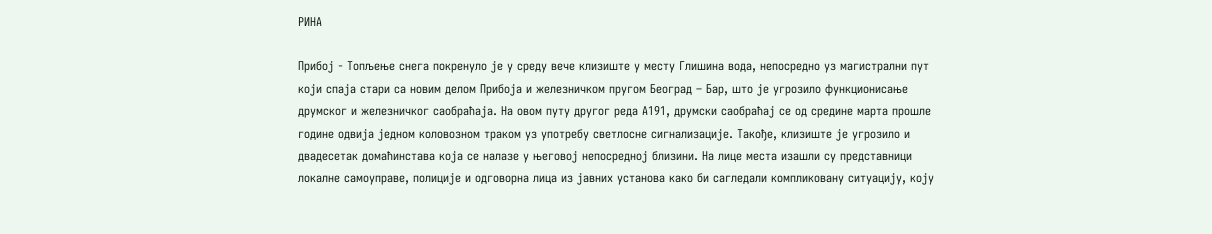РИНА

Прибој - Топљење снега покренуло је у среду вече клизиште у месту Глишина вода, непосредно уз магистрални пут који спаја стари са новим делом Прибоја и железничком пругом Београд – Бар, што је угрозило функционисање друмског и железничког саобраћаја. На овом путу другог реда А191, друмски саобраћај се од средине марта прошле године одвија једном коловозном траком уз употребу светлосне сигнализације. Такође, клизиште је угрозило и двадесетак домаћинстава која се налазе у његовој непосредној близини. На лице места изашли су представници локалне самоуправе, полиције и одговорна лица из јавних установа како би сагледали компликовану ситуацију, коју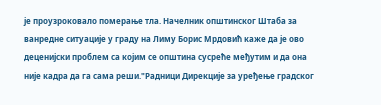је проузроковало померање тла. Начелник општинског Штаба за ванредне ситуације у граду на Лиму Борис Мрдовић каже да је ово деценијски проблем са којим се општина сусреће међутим и да она није кадра да га сама реши."Радници Дирекције за уређење градског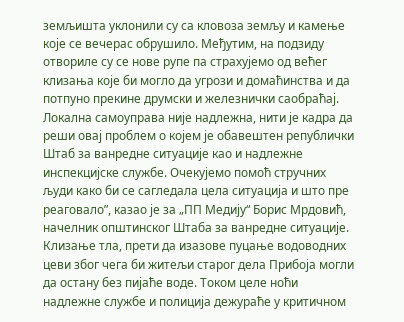земљишта уклонили су са кловоза земљу и камење које се вечерас обрушило. Међутим, на подзиду отвориле су се нове рупе па страхујемо од већег клизања које би могло да угрози и домаћинства и да потпуно прекине друмски и железнички саобраћај. Локална самоуправа није надлежна, нити је кадра да реши овај проблем о којем је обавештен републички Штаб за ванредне ситуације као и надлежне инспекцијске службе. Очекујемо помоћ стручних људи како би се сагледала цела ситуација и што пре реаговало”, казао је за „ПП Медију“ Борис Мрдовић, начелник општинског Штаба за ванредне ситуације. Клизање тла, прети да изазове пуцање водоводних цеви због чега би житељи старог дела Прибоја могли да остану без пијаће воде. Током целе ноћи надлежне службе и полиција дежураће у критичном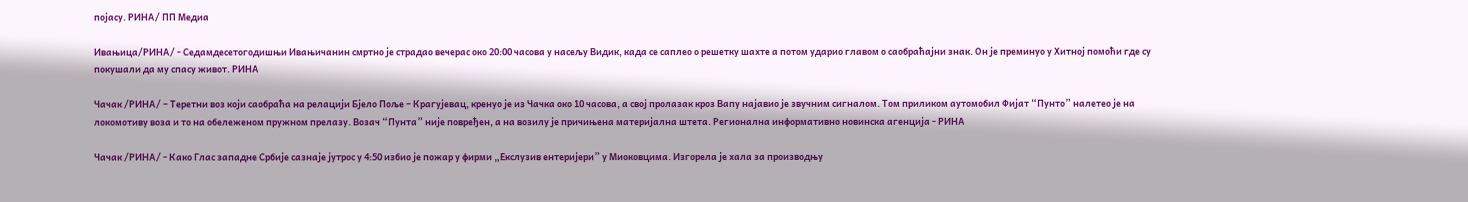појасу. РИНА/ ПП Медиа

Ивањица/РИНА/ - Седамдесетогодишњи Ивањичанин смртно је страдао вечерас око 20:00 часова у насељу Видик, када се саплео о решетку шахте а потом ударио главом о саобраћајни знак. Он је преминуо у Хитној помоћи где су покушали да му спасу живот. РИНА

Чачак /РИНА/ – Теретни воз који саобраћа на релацији Бјело Поље – Крагујевац, кренуо је из Чачка око 10 часова, а свој пролазак кроз Вапу најавио је звучним сигналом. Том приликом аутомобил Фијат “Пунто” налетео је на локомотиву воза и то на обележеном пружном прелазу. Возач “Пунта” није повређен, а на возилу је причињена материјална штета. Регионална информативно новинска агенција - РИНА

Чачак /РИНА/ - Како Глас западне Србије сазнаје јутрос у 4:50 избио је пожар у фирми „Екслузив ентеријери” у Миоковцима. Изгорела је хала за производњу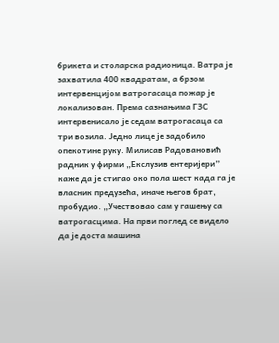брикета и столарска радионица. Ватра је захватила 400 квадратам, а брзом интервенцијом ватрогасаца пожар је локализован. Према сазнањима ГЗС интервенисало је седам ватрогасаца са три возила. Једно лице је задобило опекотине руку. Милисав Радовановић радник у фирми „Екслузив ентеријери” каже да је стигао око пола шест када га је власник предузећа, иначе његов брат, пробудио. „Учествовао сам у гашењу са ватрогасцима. На први поглед се видело да је доста машина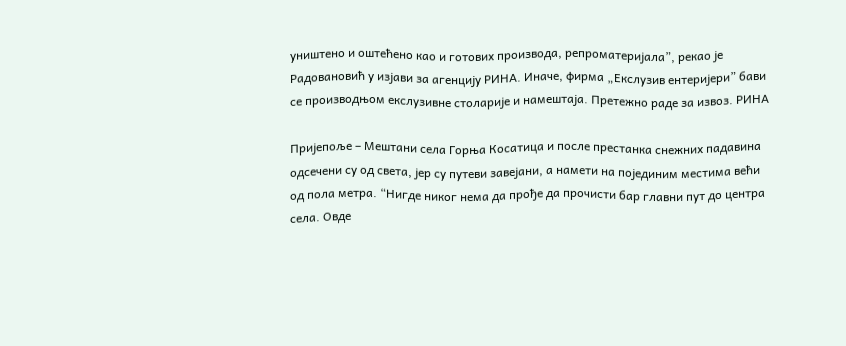уништено и оштећено као и готових производа, репроматеријала”, рекао је Радовановић у изјави за агенцију РИНА. Иначе, фирма „Екслузив ентеријери” бави се производњом екслузивне столарије и намештаја. Претежно раде за извоз. РИНА

Пријепоље – Мештани села Горња Косатица и после престанка снежних падавина одсечени су од света, јер су путеви завејани, а намети на појединим местима већи од пола метра. “Нигде никог нема да прође да прочисти бар главни пут до центра села. Овде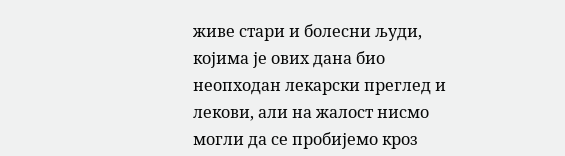живе стари и болесни људи, којима је ових дана био неопходан лекарски преглед и лекови, али на жалост нисмо могли да се пробијемо кроз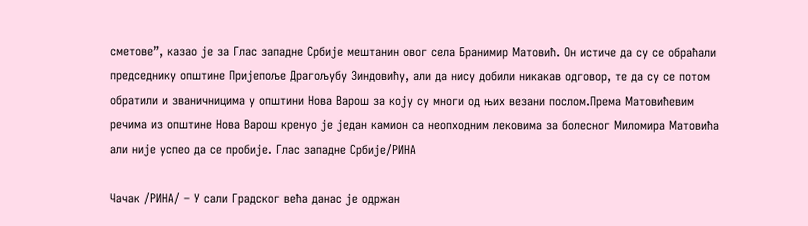сметове”, казао је за Глас западне Србије мештанин овог села Бранимир Матовић. Он истиче да су се обраћали председнику општине Пријепоље Драгољубу Зиндовићу, али да нису добили никакав одговор, те да су се потом обратили и званичницима у општини Нова Варош за коју су многи од њих везани послом.Према Матовићевим речима из општине Нова Варош кренуо је један камион са неопходним лековима за болесног Миломира Матовића али није успео да се пробије. Глас западне Србије/РИНА

Чачак /РИНА/ – У сали Градског већа данас је одржан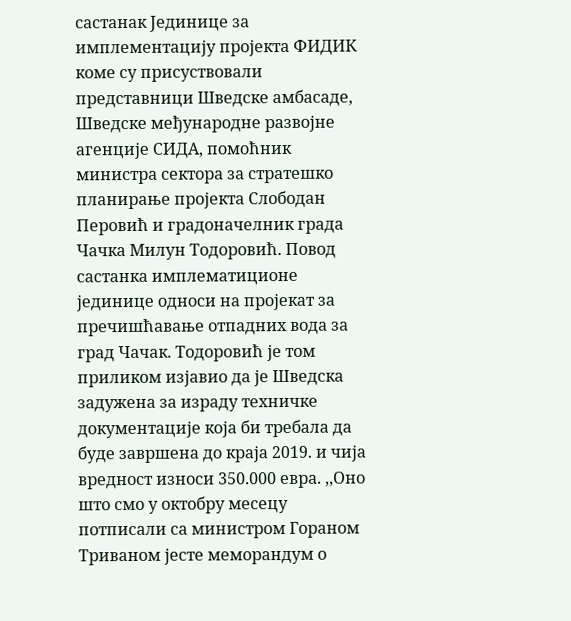састанак Јединице за имплементацију пројекта ФИДИК коме су присуствовали представници Шведске амбасаде, Шведске међународне развојне агенције СИДА, помоћник министра сектора за стратешко планирање пројекта Слободан Перовић и градоначелник града Чачка Милун Тодоровић. Повод састанка имплематиционе јединице односи на пројекат за пречишћавање отпадних вода за град Чачак. Тодоровић је том приликом изјавио да је Шведска задужена за израду техничке документације која би требала да буде завршена до краја 2019. и чија вредност износи 350.000 евра. ,,Оно што смо у октобру месецу потписали са министром Гораном Триваном јесте меморандум о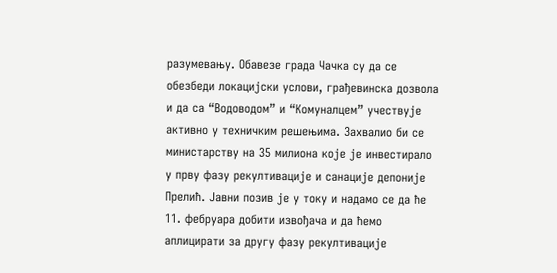разумевању. Обавезе града Чачка су да се обезбеди локацијски услови, грађевинска дозвола и да са “Водоводом” и “Комуналцем” учествује активно у техничким решењима. Захвалио би се министарству на 35 милиона које је инвестирало у прву фазу рекултивације и санације депоније Прелић. Јавни позив је у току и надамо се да ће 11. фебруара добити извођача и да ћемо аплицирати за другу фазу рекултивације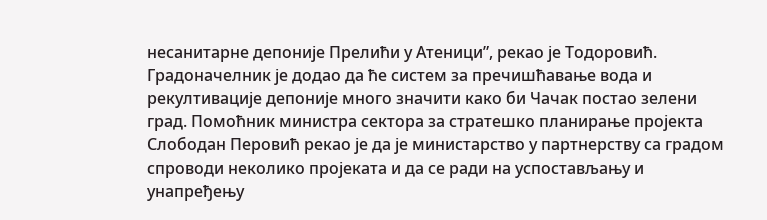несанитарне депоније Прелићи у Атеници”, рекао је Тодоровић. Градоначелник је додао да ће систем за пречишћавање вода и рекултивације депоније много значити како би Чачак постао зелени град. Помоћник министра сектора за стратешко планирање пројекта Слободан Перовић рекао је да је министарство у партнерству са градом спроводи неколико пројеката и да се ради на успостављању и унапређењу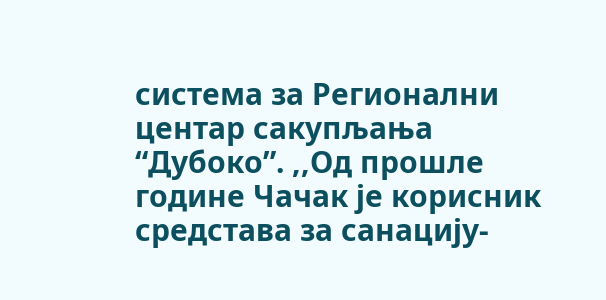система за Регионални центар сакупљања “Дубоко”. ,,Од прошле године Чачак је корисник средстава за санацију-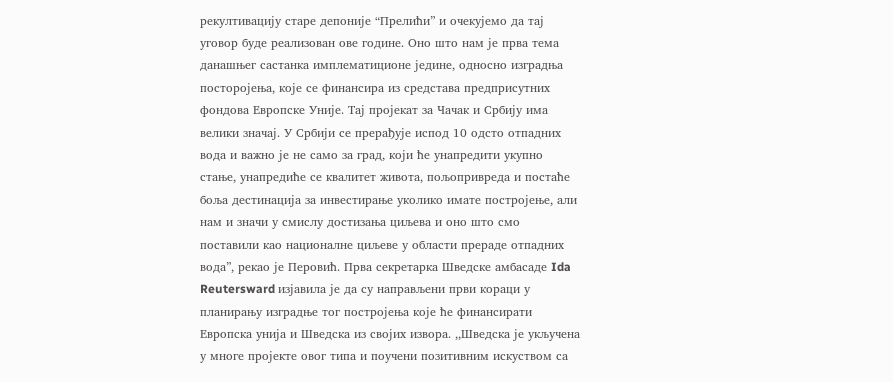рекултивацију старе депоније “Прелићи” и очекујемо да тај уговор буде реализован ове године. Оно што нам је прва тема данашњег састанка имплематиционе једине, односно изградња посторојења, које се финансира из средстава предприсутних фондова Европске Уније. Тај пројекат за Чачак и Србију има велики значај. У Србији се прерађује испод 10 одсто отпадних вода и важно је не само за град, који ће унапредити укупно стање, унапредиће се квалитет живота, пољопривреда и постаће боља дестинација за инвестирање уколико имате постројење, али нам и значи у смислу достизања циљева и оно што смо поставили као националне циљеве у области прераде отпадних вода”, рекао је Перовић. Прва секретарка Шведске амбасаде Ida Reutersward изјавила је да су направљени први кораци у планирању изградње тог постројења које ће финансирати Европска унија и Шведска из својих извора. ,,Шведска је укључена у многе пројекте овог типа и поучени позитивним искуством са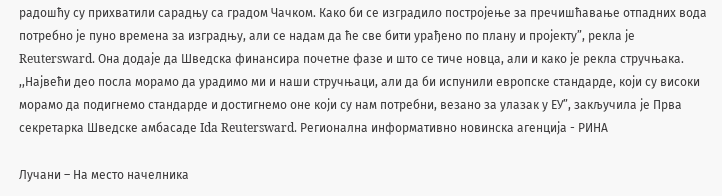радошћу су прихватили сарадњу са градом Чачком. Како би се изградило постројење за пречишћавање отпадних вода потребно је пуно времена за изградњу, али се надам да ће све бити урађено по плану и пројекту”, рекла је Reutersward. Она додаје да Шведска финансира почетне фазе и што се тиче новца, али и како је рекла стручњака. ,,Највећи део посла морамо да урадимо ми и наши стручњаци, али да би испунили европске стандарде, који су високи морамо да подигнемо стандарде и достигнемо оне који су нам потребни, везано за улазак у ЕУ”, закључила је Прва секретарка Шведске амбасаде Ida Reutersward. Регионална информативно новинска агенција - РИНА

Лучани – На место начелника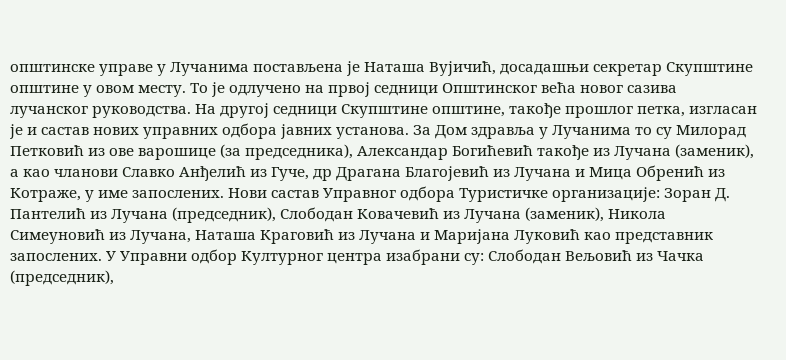општинске управе у Лучанима постављена је Наташа Вујичић, досадашњи секретар Скупштине општине у овом месту. То је одлучено на првој седници Општинског већа новог сазива лучанског руководства. На другој седници Скупштине општине, такође прошлог петка, изгласан је и састав нових управних одбора јавних установа. За Дом здравља у Лучанима то су Милорад Петковић из ове варошице (за председника), Александар Богићевић такође из Лучана (заменик), а као чланови Славко Анђелић из Гуче, др Драгана Благојевић из Лучана и Мица Обренић из Котраже, у име запослених. Нови састав Управног одбора Туристичке организације: Зоран Д. Пантелић из Лучана (председник), Слободан Ковачевић из Лучана (заменик), Никола Симеуновић из Лучана, Наташа Краговић из Лучана и Маријана Луковић као представник запослених. У Управни одбор Културног центра изабрани су: Слободан Вељовић из Чачка (председник),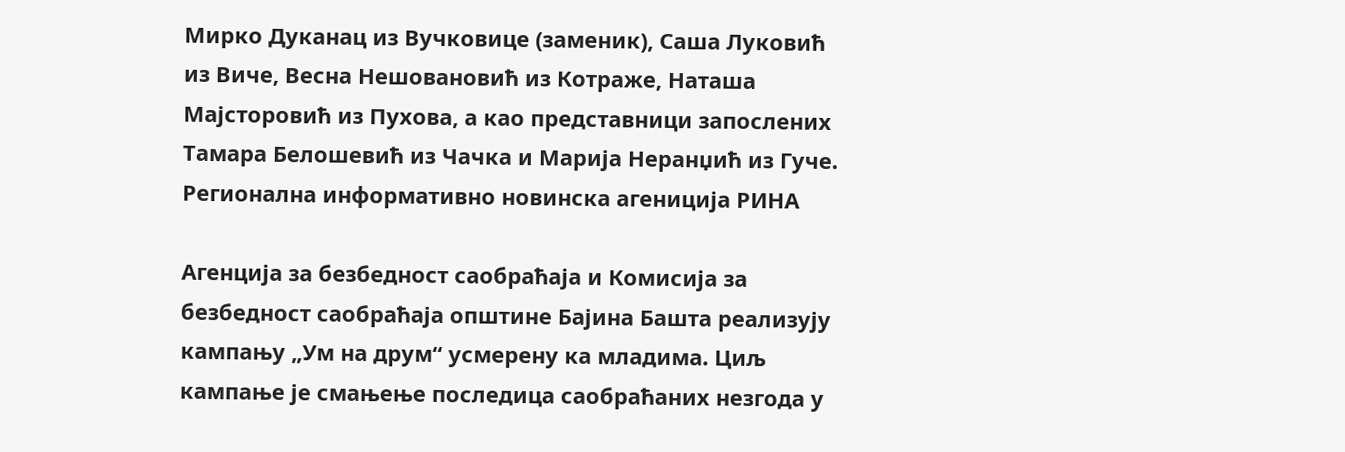Мирко Дуканац из Вучковице (заменик), Саша Луковић из Виче, Весна Нешовановић из Котраже, Наташа Мајсторовић из Пухова, а као представници запослених Тамара Белошевић из Чачка и Марија Неранџић из Гуче. Регионална информативно новинска агениција РИНА

Aгенција за безбедност саобраћаја и Комисија за безбедност саобраћаја општине Бајина Башта реализују кампању „Ум на друм“ усмерену ка младима. Циљ кампање је смањење последица саобраћаних незгода у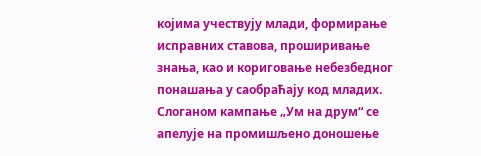којима учествују млади, формирање исправних ставова, проширивање знања, као и кориговање небезбедног понашања у саобраћају код младих. Слоганом кампање „Ум на друм“ се апелује на промишљено доношење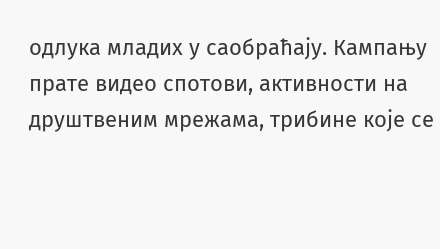одлука младих у саобраћају. Кампању прате видео спотови, активности на друштвеним мрежама, трибине које се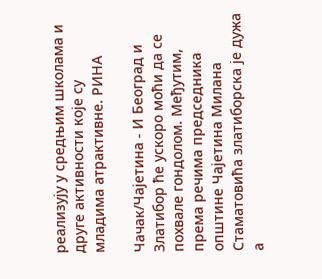реализују у средњим школама и друге активности које су младима атрактивне. РИНА

Чачак/Чајетина - И Београд и Златибор ће ускоро моћи да се похвале гондолом. Међутим, према речима председника општине Чајетина Милана Стаматовића златиборска је дужа а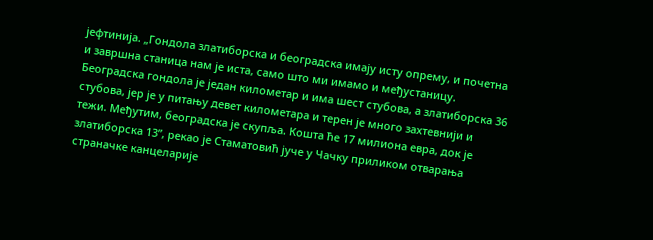јефтинија. „Гондола златиборска и београдска имају исту опрему, и почетна и завршна станица нам је иста, само што ми имамо и међустаницу. Београдска гондола је један километар и има шест стубова, а златиборска 36 стубова, јер је у питању девет километара и терен је много захтевнији и тежи. Међутим, београдска је скупља. Кошта ће 17 милиона евра, док је златиборска 13”, рекао је Стаматовић јуче у Чачку приликом отварања страначке канцеларије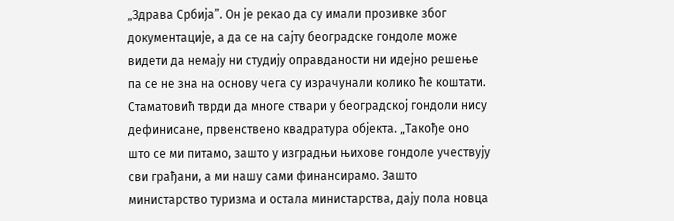„Здрава Србија”. Он је рекао да су имали прозивке због документације, а да се на сајту београдске гондоле може видети да немају ни студију оправданости ни идејно решење па се не зна на основу чега су израчунали колико ће коштати. Стаматовић тврди да многе ствари у београдској гондоли нису дефинисане, првенствено квадратура објекта. „Такође оно што се ми питамо, зашто у изградњи њихове гондоле учествују сви грађани, а ми нашу сами финансирамо. Зашто министарство туризма и остала министарства, дају пола новца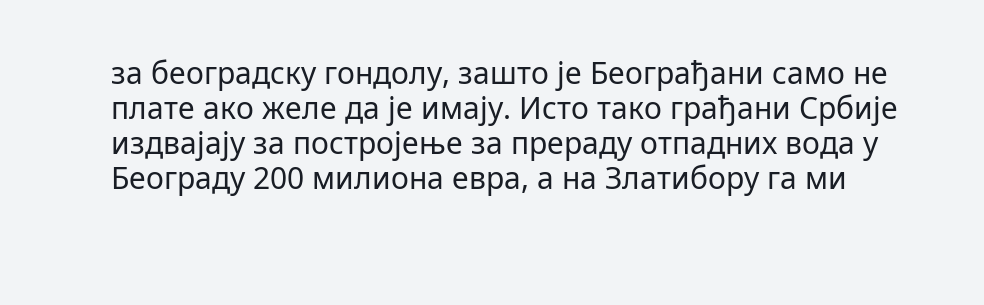за београдску гондолу, зашто је Београђани само не плате ако желе да је имају. Исто тако грађани Србије издвајају за постројење за прераду отпадних вода у Београду 200 милиона евра, а на Златибору га ми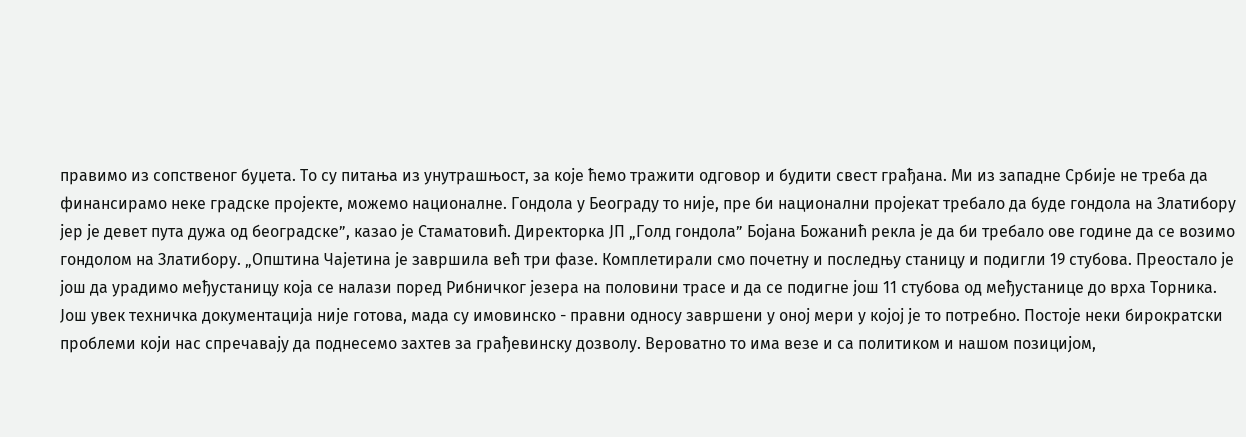правимо из сопственог буџета. То су питања из унутрашњост, за које ћемо тражити одговор и будити свест грађана. Ми из западне Србије не треба да финансирамо неке градске пројекте, можемо националне. Гондола у Београду то није, пре би национални пројекат требало да буде гондола на Златибору јер је девет пута дужа од београдске”, казао је Стаматовић. Директорка ЈП „Голд гондола” Бојана Божанић рекла је да би требало ове године да се возимо гондолом на Златибору. „Општина Чајетина је завршила већ три фазе. Комплетирали смо почетну и последњу станицу и подигли 19 стубова. Преостало је још да урaдимо међустаницу која се налази поред Рибничког језера на половини трасе и да се подигне још 11 стубова од међустанице до врха Торника. Још увек техничка документација није готова, мада су имовинско - правни односу завршени у оној мери у којој је то потребно. Постоје неки бирократски проблеми који нас спречавају да поднесемо захтев за грађевинску дозволу. Вероватно то има везе и са политиком и нашом позицијом,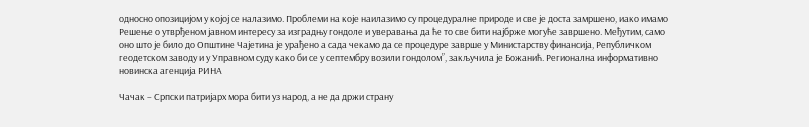односно опозицијом у којој се налазимо. Проблеми на које наилазимо су процедуралне природе и све је доста замршено, иако имамо Решење о утврђеном јавном интересу за изградњу гондоле и уверавања да ће то све бити најбрже могуће завршено. Међутим, само оно што је било до Општине Чајетина је урађено а сада чекамо да се процедуре заврше у Министарству финансија, Републичком геодетском заводу и у Управном суду како би се у септембру возили гондолом”, закључила је Божанић. Регионална информативно новинска агенција РИНА

Чачак – Српски патријарх мора бити уз народ, а не да држи страну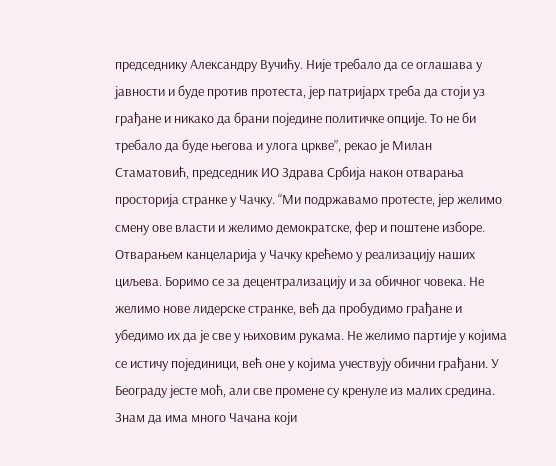председнику Александру Вучићу. Није требало да се оглашава у јавности и буде против протеста, јер патријарх треба да стоји уз грађане и никако да брани поједине политичке опције. То не би требало да буде његова и улога цркве”, рекао је Милан Стаматовић, председник ИО Здрава Србија након отварања просторија странке у Чачку. “Ми подржавамо протесте, јер желимо смену ове власти и желимо демократске, фер и поштене изборе. Отварањем канцеларија у Чачку крећемо у реализацију наших циљева. Боримо се за децентрализацију и за обичног човека. Не желимо нове лидерске странке, већ да пробудимо грађане и убедимо их да је све у њиховим рукама. Не желимо партије у којима се истичу појединици, већ оне у којима учествују обични грађани. У Београду јесте моћ, али све промене су кренуле из малих средина. Знам да има много Чачана који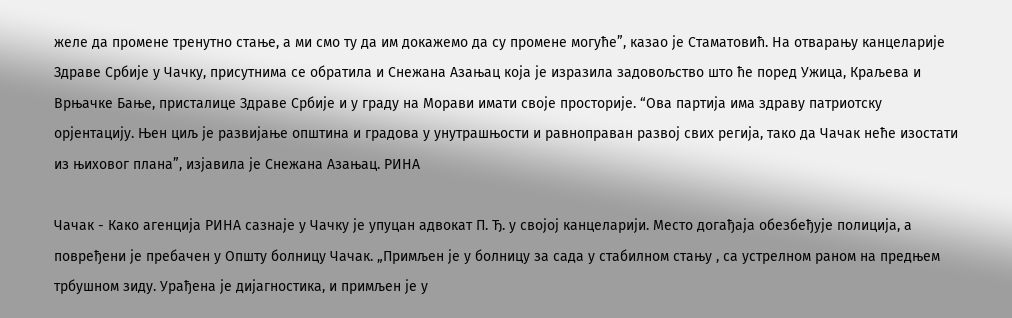желе да промене тренутно стање, а ми смо ту да им докажемо да су промене могуће”, казао је Стаматовић. На отварању канцеларије Здраве Србије у Чачку, присутнима се обратила и Снежана Азањац која је изразила задовољство што ће поред Ужица, Краљева и Врњачке Бање, присталице Здраве Србије и у граду на Морави имати своје просторије. “Ова партија има здраву патриотску орјентацију. Њен циљ је развијање општина и градова у унутрашњости и равноправан развој свих регија, тако да Чачак неће изостати из њиховог плана”, изјавила је Снежана Азањац. РИНА

Чачак - Како агенција РИНА сазнаје у Чачку је упуцан адвокат П. Ђ. у својој канцеларији. Место догађаја обезбеђује полиција, а повређени је пребачен у Општу болницу Чачак. „Примљен је у болницу за сада у стабилном стању , са устрелном раном на предњем трбушном зиду. Урађена је дијагностика, и примљен је у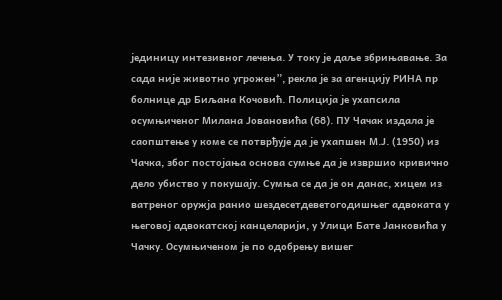јединицу интезивног лечења. У току је даље збрињавање. За сада није животно угрожен”, рекла је за агенцију РИНА пр болнице др Биљана Кочовић. Полиција је ухапсила осумњиченог Милана Јовановића (68). ПУ Чачак издала је саопштење у коме се потврђује да је ухапшен М.Ј. (1950) из Чачка, због постојања основа сумње да је извршио кривично дело убиство у покушају. Сумња се да је он данас, хицем из ватреног оружја ранио шездесетдеветогодишњег адвоката у његовој адвокатској канцеларији, у Улици Бате Јанковића у Чачку. Осумњиченом је по одобрењу вишег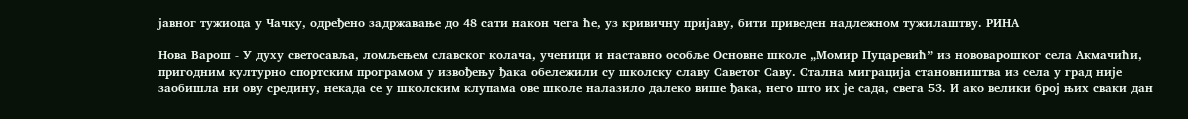јавног тужиоца у Чачку, одређено задржавање до 48 сати након чега ће, уз кривичну пријаву, бити приведен надлежном тужилаштву. РИНА

Нова Варош - У духу светосавља, ломљењем славског колача, ученици и наставно особље Основне школе „Момир Пуцаревић” из нововарошког села Акмачићи, пригодним културно спортским програмом у извођењу ђака обележили су школску славу Саветог Саву. Стална миграција становништва из села у град није заобишла ни ову средину, некада се у школским клупама ове школе налазило далеко више ђака, него што их је сада, свега 53. И ако велики број њих сваки дан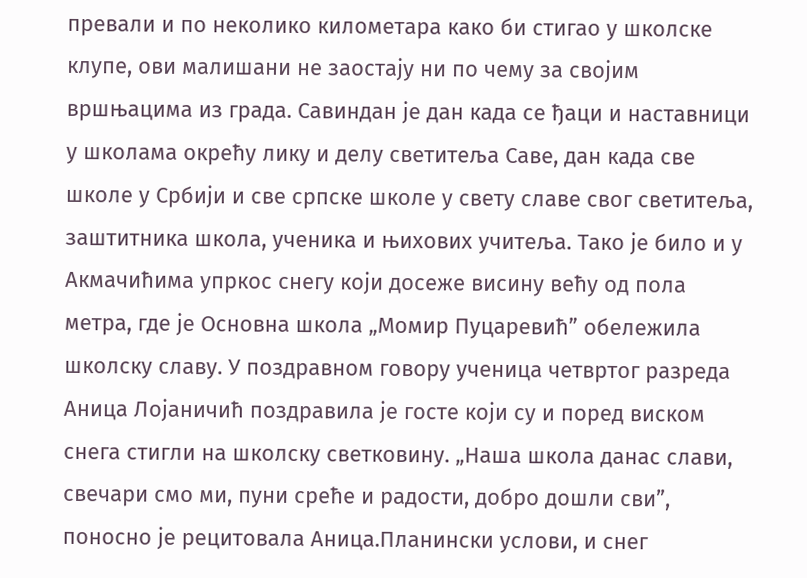превали и по неколико километара како би стигао у школске клупе, ови малишани не заостају ни по чему за својим вршњацима из града. Савиндан је дан када се ђаци и наставници у школама окрећу лику и делу светитеља Саве, дан када све школе у Србији и све српске школе у свету славе свог светитеља, заштитника школа, ученика и њихових учитеља. Тако је било и у Акмачићима упркос снегу који досеже висину већу од пола метра, где је Основна школа „Момир Пуцаревић” обележила школску славу. У поздравном говору ученица четвртог разреда Аница Лојаничић поздравила је госте који су и поред виском снега стигли на школску светковину. „Наша школа данас слави, свечари смо ми, пуни среће и радости, добро дошли сви”, поносно је рецитовала Аница.Планински услови, и снег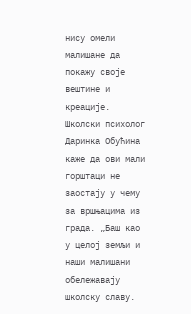нису омели малишане да покажу своје вештине и креације. Школски психолог Даринка Обућина каже да ови мали горштаци не заостају у чему за вршњацима из града. „Баш као у целој земљи и наши малишани обележавају школску славу.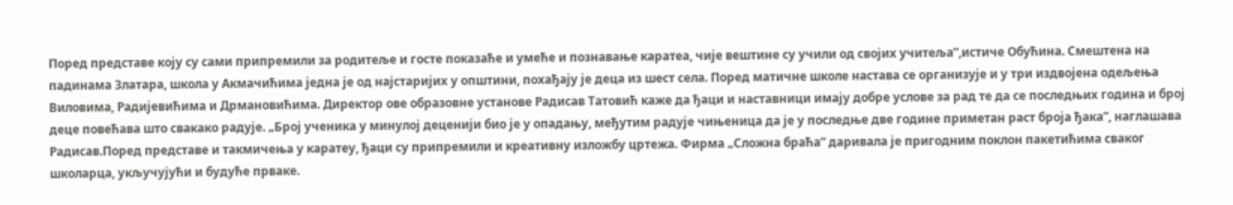Поред представе коју су сами припремили за родитеље и госте показаће и умеће и познавање каратеа, чије вештине су учили од својих учитеља”,истиче Обућина. Смештена на падинама Златара, школа у Акмачићима једна је од најстаријих у општини, похађају је деца из шест села. Поред матичне школе настава се организује и у три издвојена одељења Виловима, Радијевићима и Дрмановићима. Директор ове образовне установе Радисав Татовић каже да ђаци и наставници имају добре услове за рад те да се последњих година и број деце повећава што свакако радује. „Број ученика у минулој деценији био је у опадању, међутим радује чињеница да је у последње две године приметан раст броја ђака”, наглашава Радисав.Поред представе и такмичења у каратеу, ђаци су припремили и креативну изложбу цртежа. Фирма „Сложна браћа” даривала је пригодним поклон пакетићима сваког школарца, укључујући и будуће прваке.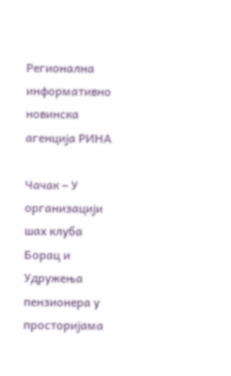Регионална информативно новинска агенција РИНА

Чачак – У организацији шах клуба Борац и Удружења пензионера у просторијама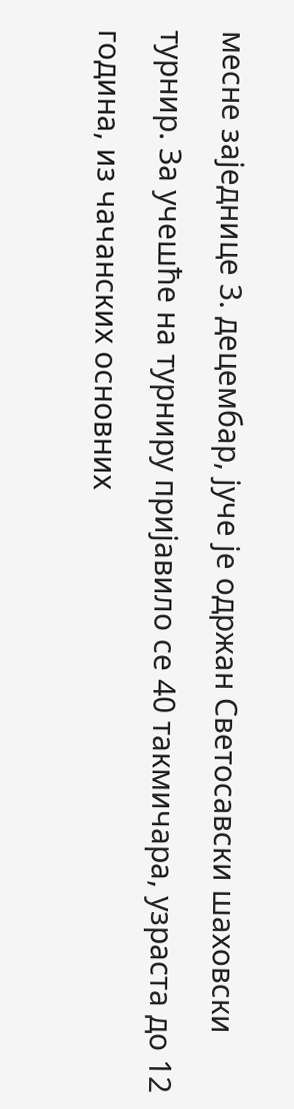месне заједнице 3. децембар, јуче је одржан Светосавски шаховски турнир. За учешће на турниру пријавило се 40 такмичара, узраста до 12 година, из чачанских основних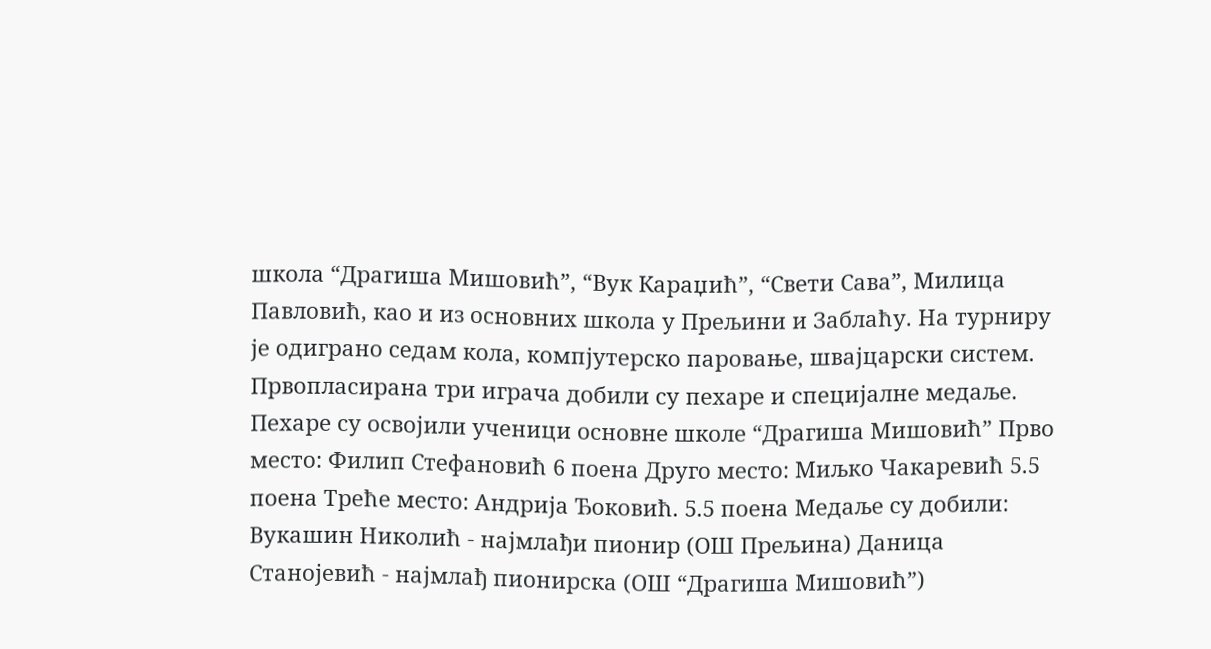школа “Драгиша Мишовић”, “Вук Караџић”, “Свети Сава”, Милица Павловић, као и из основних школа у Прељини и Заблаћу. На турниру је одиграно седам кола, компјутерско паровање, швајцарски систем. Првопласирана три играча добили су пехаре и специјалне медаље. Пехаре су освојили ученици основне школе “Драгиша Мишовић” Прво место: Филип Стефановић 6 поена Друго место: Миљко Чакаревић 5.5 поена Треће место: Андрија Ђоковић. 5.5 поена Медаље су добили: Вукашин Николић - најмлађи пионир (ОШ Прељина) Даница Станојевић - најмлађ пионирска (ОШ “Драгиша Мишовић”)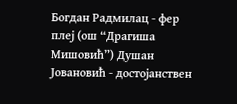Богдан Радмилац - фер плеј (ош “Драгиша Мишовић”) Душан Јовановић - достојанствен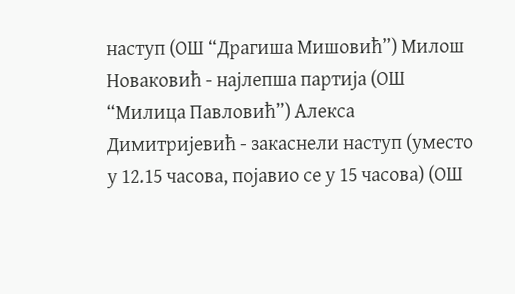наступ (ОШ “Драгиша Мишовић”) Милош Новаковић - најлепша партија (ОШ “Милица Павловић”) Алекса Димитријевић - закаснели наступ (уместо у 12.15 часова, појавио се у 15 часова) (ОШ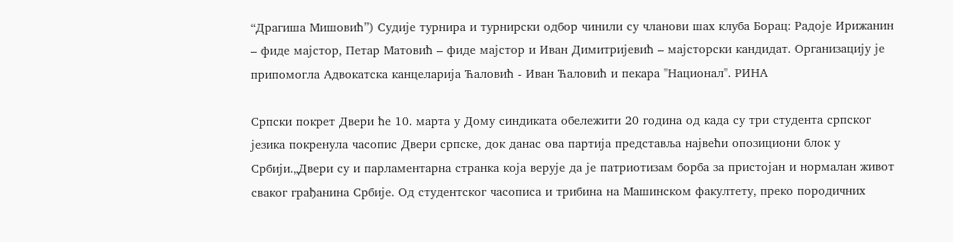“Драгиша Мишовић”) Судије турнира и турнирски одбор чинили су чланови шах клуба Борац: Радоје Ирижанин – фиде мајстор, Петар Матовић – фиде мајстор и Иван Димитријевић – мајсторски кандидат. Организацију је припомогла Адвокатска канцеларија Ћаловић - Иван Ћаловић и пекара "Национал". РИНА

Српски покрет Двери ће 10. марта у Дому синдиката обележити 20 година од када су три студента српског језика покренула часопис Двери српске, док данас ова партија представља највећи опозициони блок у Србији.„Двери су и парламентарна странка која верује да је патриотизам борба за пристојан и нормалан живот сваког грађанина Србије. Од студентског часописа и трибина на Машинском факултету, преко породичних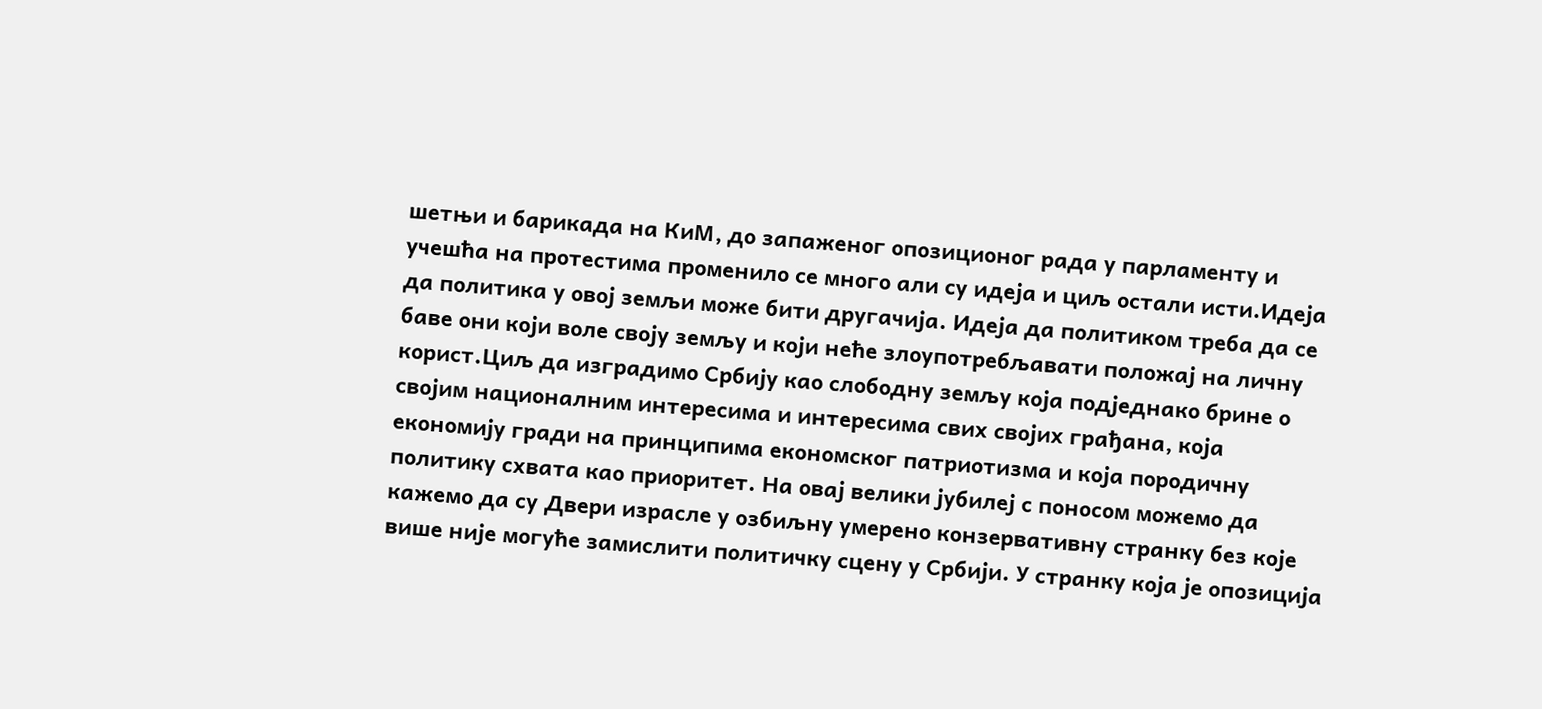шетњи и барикада на КиМ, до запаженог опозиционог рада у парламенту и учешћа на протестима променило се много али су идеја и циљ остали исти.Идеја да политика у овој земљи може бити другачија. Идеја да политиком треба да се баве они који воле своју земљу и који неће злоупотребљавати положај на личну корист.Циљ да изградимо Србију као слободну земљу која подједнако брине о својим националним интересима и интересима свих својих грађана, која економију гради на принципима економског патриотизма и која породичну политику схвата као приоритет. На овај велики јубилеј с поносом можемо да кажемо да су Двери израсле у озбиљну умерено конзервативну странку без које више није могуће замислити политичку сцену у Србији. У странку која је опозиција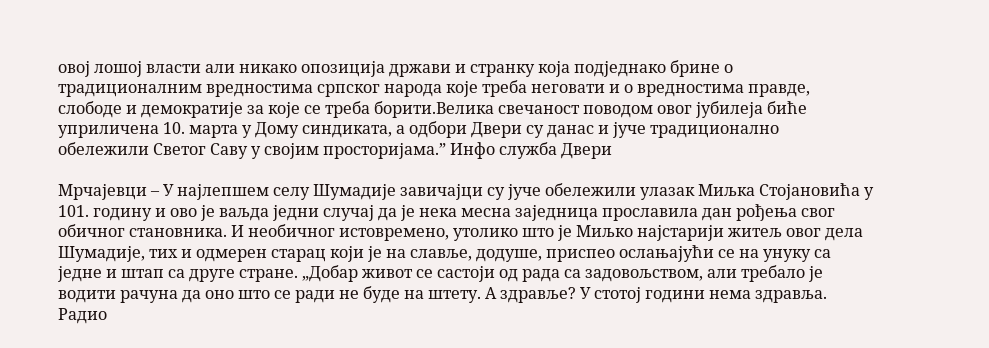овој лошој власти али никако опозиција држави и странку која подједнако брине о традиционалним вредностима српског народа које треба неговати и о вредностима правде, слободе и демократије за које се треба борити.Велика свечаност поводом овог јубилеја биће уприличена 10. марта у Дому синдиката, а одбори Двери су данас и јуче традиционално обележили Светог Саву у својим просторијама.” Инфо служба Двери

Мрчајевци – У најлепшем селу Шумадије завичајци су јуче обележили улазак Миљка Стојановића у 101. годину и ово је ваљда једни случај да је нека месна заједница прославила дан рођења свог обичног становника. И необичног истовремено, утолико што је Миљко најстарији житељ овог дела Шумадије, тих и одмерен старац који је на славље, додуше, приспео ослањајући се на унуку са једне и штап са друге стране. „Добар живот се састоји од рада са задовољством, али требало је водити рачуна да оно што се ради не буде на штету. А здравље? У стотој години нема здравља. Радио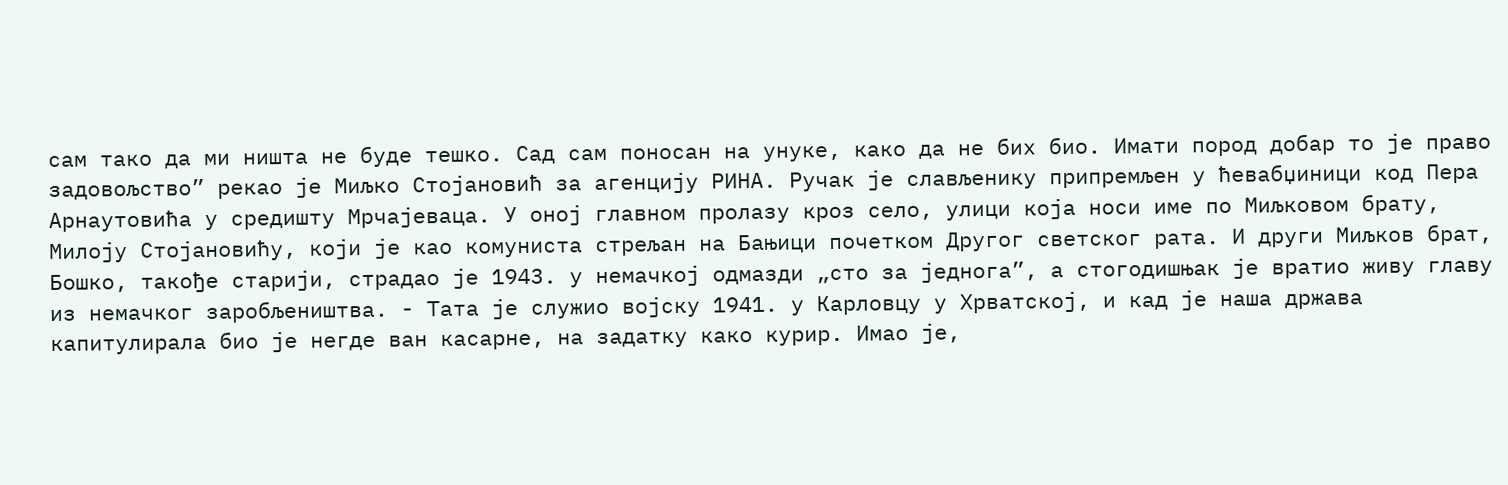сам тако да ми ништа не буде тешко. Сад сам поносан на унуке, како да не бих био. Имати пород добар то је право задовољство” рекао је Миљко Стојановић за агенцију РИНА. Ручак је слављенику припремљен у ћевабџиници код Пера Арнаутовића у средишту Мрчајеваца. У оној главном пролазу кроз село, улици која носи име по Миљковом брату, Милоју Стојановићу, који је као комуниста стрељан на Бањици почетком Другог светског рата. И други Миљков брат, Бошко, такође старији, страдао је 1943. у немачкој одмазди „сто за једнога”, а стогодишњак је вратио живу главу из немачког заробљеништва. - Тата је служио војску 1941. у Карловцу у Хрватској, и кад је наша држава капитулирала био је негде ван касарне, на задатку како курир. Имао је,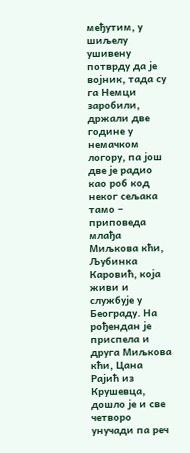међутим, у шиљелу ушивену потврду да је војник, тада су га Немци заробили, држали две године у немачком логору, па још две је радио као роб код неког сељака тамо – приповеда млађа Миљкова кћи, Љубинка Каровић, која живи и службује у Београду. На рођендан је приспела и друга Миљкова кћи, Цана Рајић из Крушевца, дошло је и све четворо унучади па реч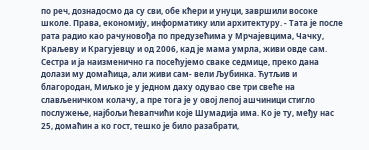по реч, дознадосмо да су сви, обе кћери и унуци, завршили восоке школе. Права, економију, информатику или архитектуру. - Тата је после рата радио као рачуновођа по предузећима у Мрчајевцима, Чачку, Краљеву и Крагујевцу и од 2006, кад је мама умрла, живи овде сам. Сестра и ја наизменично га посећујемо сваке седмице, преко дана долази му домаћица, али живи сам- вели Љубинка. Ћутљив и благородан, Миљко је у једном даху одувао све три свеће на слављеничком колачу, а пре тога је у овој лепој ашчиници стигло послужење, најбољи ћевапчићи које Шумадија има. Ко је ту, међу нас 25, домаћин а ко гост, тешко је било разабрати,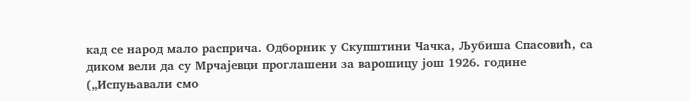кад се народ мало расприча. Одборник у Скупштини Чачка, Љубиша Спасовић, са диком вели да су Мрчајевци проглашени за варошицу још 1926. године („Испуњавали смо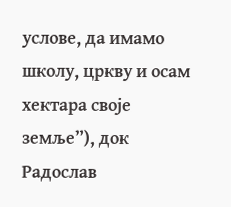услове, да имамо школу, цркву и осам хектара своје земље”), док Радослав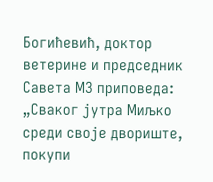Богићевић, доктор ветерине и председник Савета МЗ приповеда: „Сваког јутра Миљко среди своје двориште, покупи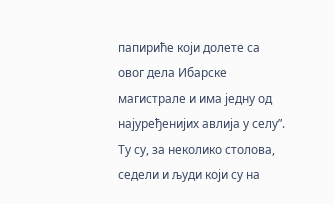папириће који долете са овог дела Ибарске магистрале и има једну од најуређенијих авлија у селу”. Ту су, за неколико столова, седели и људи који су на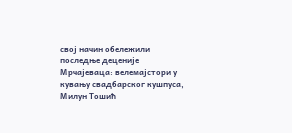свој начин обележили последње деценије Мрчајеваца: велемајстори у кувању свадбарског кушпуса, Милун Тошић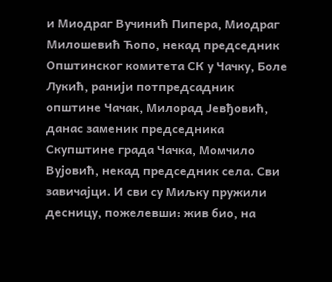и Миодраг Вучинић Пипера, Миодраг Милошевић Ћопо, некад председник Општинског комитета СК у Чачку, Боле Лукић, ранији потпредсадник општине Чачак, Милорад Јевђовић, данас заменик председника Скупштине града Чачка, Момчило Вујовић, некад председник села. Сви завичајци. И сви су Миљку пружили десницу, пожелевши: жив био, на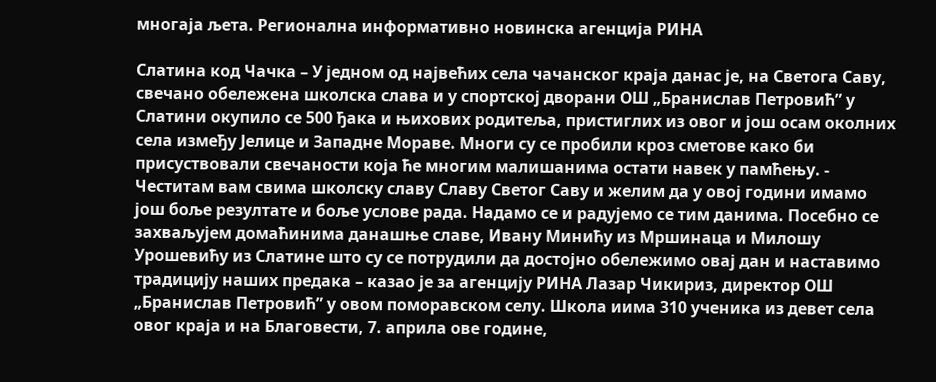многаја љета. Регионална информативно новинска агенција РИНА

Слатина код Чачка – У једном од највећих села чачанског краја данас је, на Светога Саву, свечано обележена школска слава и у спортској дворани ОШ „Бранислав Петровић” у Слатини окупило се 500 ђака и њихових родитеља, пристиглих из овог и још осам околних села између Јелице и Западне Мораве. Многи су се пробили кроз сметове како би присуствовали свечаности која ће многим малишанима остати навек у памћењу. - Честитам вам свима школску славу Славу Светог Саву и желим да у овој години имамо још боље резултате и боље услове рада. Надамо се и радујемо се тим данима. Посебно се захваљујем домаћинима данашње славе, Ивану Минићу из Мршинаца и Милошу Урошевићу из Слатине што су се потрудили да достојно обележимо овај дан и наставимо традицију наших предака – казао је за агенцију РИНА Лазар Чикириз, директор ОШ „Бранислав Петровић” у овом поморавском селу. Школа иима 310 ученика из девет села овог краја и на Благовести, 7. априла ове године,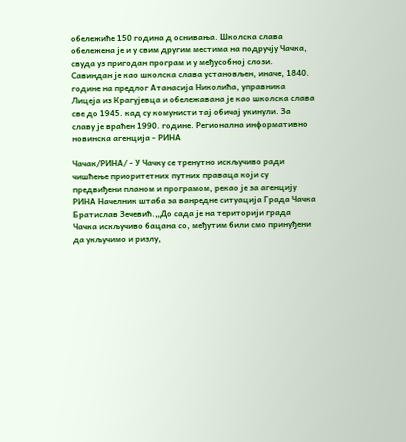обележиће 150 година д оснивања. Школска слава обележена је и у свим другим местима на подручју Чачка, свуда уз пригодан програм и у међусобној слози. Савиндан је као школска слава установљен, иначе, 1840. године на предлог Атанасија Николића, управника Лицеја из Крагујевца и обележавана је као школска слава све до 1945. кад су комунисти тај обичај укинули. За славу је враћен 1990. године. Регионална информативно новинска агенција - РИНА

Чачак/РИНА/ - У Чачку се тренутно искључиво ради чишћење приоритетних путних праваца који су предвиђени планом и програмом, рекао је за агенцију РИНА Начелник штаба за ванредне ситуација Града Чачка Братислав Зечевић.„До сада је на територији града Чачка искључиво бацана со, међутим били смо принуђени да укључимо и ризлу,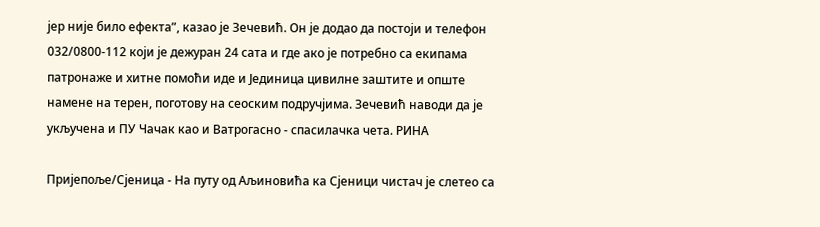јер није било ефекта”, казао је Зечевић. Он је додао да постоји и телефон 032/0800-112 који је дежуран 24 сата и где ако је потребно са екипама патронаже и хитне помоћи иде и Јединица цивилне заштите и опште намене на терен, поготову на сеоским подручјима. Зечевић наводи да је укључена и ПУ Чачак као и Ватрогасно - спасилачка чета. РИНА

Пријепоље/Сјеница - На путу од Аљиновића ка Сјеници чистач је слетео са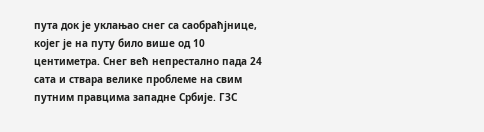пута док је уклањао снег са саобраћјнице, којег је на путу било више од 10 центиметра. Снег већ непрестално пада 24 сата и ствара велике проблеме на свим путним правцима западне Србије. ГЗС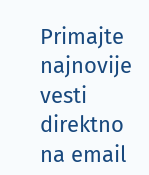Primajte najnovije vesti direktno na email